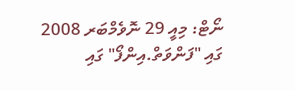ނޯޓް: މިއީ 29 ނޮވެމްބަރ 2008 ގައި "ފަންވަތް.އިންފޯ" ގައި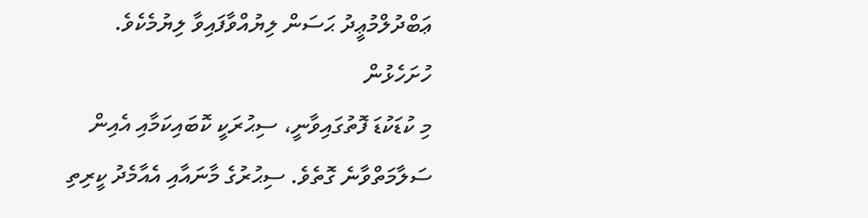ޢަބްދުލްމުޢީދު ޙަސަން ލިޔުއްވާފައިވާ ލިޔުމެކެވެ.
ހުށަހެޅުން
މި ކުޑަކުޑަ ފޮތުގައިވާނީ، ސިޙުރަކީ ކޮބައިކަމާއި އެއިން ސަލާމަތްވާނެ ގޮތެވެ. ސިޙުރުގެ މާނައާއި އެއާމެދު ކީރިތި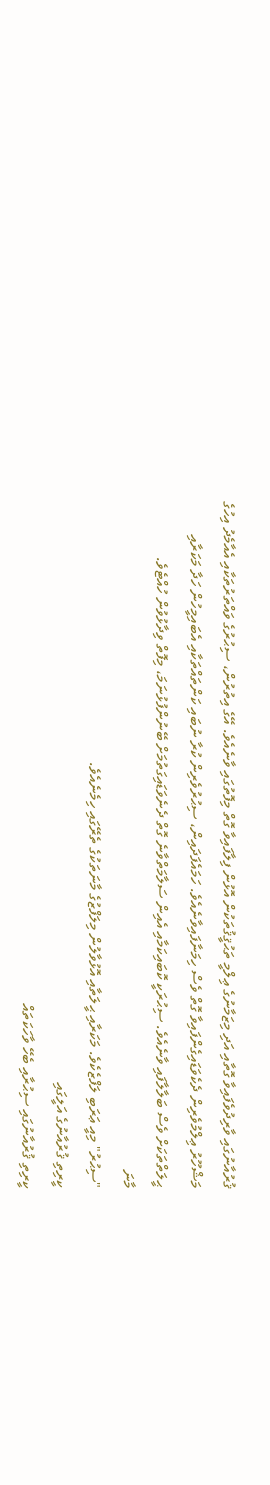ޤުރުއާނުގައި ވާރިދުވެފައިވާ ގޮތާއި އަދި މިޒަމާނުގެ ޢިލްމީ ތަޙުޤީޤުތަކުން އޮޅުން ފިލާފައިވާ ގޮތް މިފޮތުގައި ވާނެއެވެ. އޭގެ އިތުރުން، ސިޙުރުގެ ވައްތަރުތަކާއި އެއާމެދު އިހުގެ މަޝްހޫރު ޢިލްމުވެރިން ދެކެވަޑައިގެންފައިވާ ގޮތް ވެސް ހިމަނާފައިވާނެއެވެ. ހަމައެފަދައިން، ސިޙުރުވެރިން ކުރާ ނުބައި ކަންތައްތަކާއި އެބައިމީހުން ހަދާ މަކަރާއި ޙީލަތްތަކަށް ވެސް ބަލާލާފައި ވާނެއެވެ. ސިޙުރަކީ ކޮބައިކަމާއި އެއިން ސަލާމަތްވާނެ ގޮތް ދެނެވަޑައިގަތުމަށް ބޭނުންފުޅުނަމަ، މިފޮތް ވިދާޅުވުން ހުއްޓެވެ.
މާނަ
"ސިޙުރު" މިއީ ޢަރަބި ލަފްޒެކެވެ. މަކަރާއި ޙީލަތާއި އޮޅުވާލުން މިލަފްޒުގެ މާނަތަކުގެ ތެރޭގައި ހިމެނެއެވެ.
ކީރިތި ޤުރުއާނުގެ އަލީގައި
ކީރިތި ޤުރުއާނުގައި ސިޙުރާއި ބެހޭ ވާހަކަތައް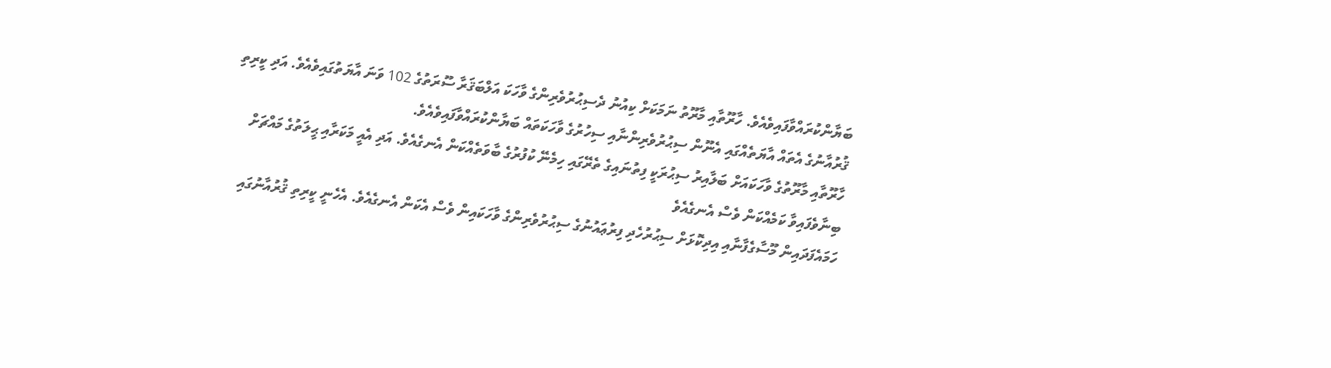ބަޔާންކުރައްވާފައިވެއެވެ. ހާރޫތާއި މާރޫތު ނަމަކަށް ކިއުނު ދެސިޙުރުވެރިންގެ ވާހަކަ އަލްބަޤަރާ ސޫރަތުގެ 102 ވަނަ އާޔަތުގައިވެއެވެ. އަދި ކީރިތި ޤުރުއާނުގެ އެތައް އާޔަތެއްގައި އެނޫން ސިޙުރުވެރިންނާއި ސިހުރުގެ ވާހަކަތައް ބަޔާންކުރައްވާފައިވެއެވެ.
ހާރޫތާއި މާރޫތުގެ ވާހަކައަށް ބަލާއިރު ސިޙުރަކީ ފިތުނައިގެ ތެރޭގައި ހިމެނޭ ކުފުރުގެ ބާވަތެއްކަން އެނގެއެވެ. އަދި އެއީ މަކަރާއި ޙީލަތުގެ މައްޗަށް ބިނާވެފައިވާ ކަމެއްކަން ވެސް އެނގެއެވެ
ހަމައެފަދައިން މޫސާގެފާނާއި އިދިކޮޅަށް ސިޙުރުހެދި ފިރުޢައުނުގެ ސިޙުރުވެރިންގެ ވާހަކައިން ވެސް އެކަން އެނގެއެވެ. އެހެނީ ކީރިތި ޤުރުއާނުގައި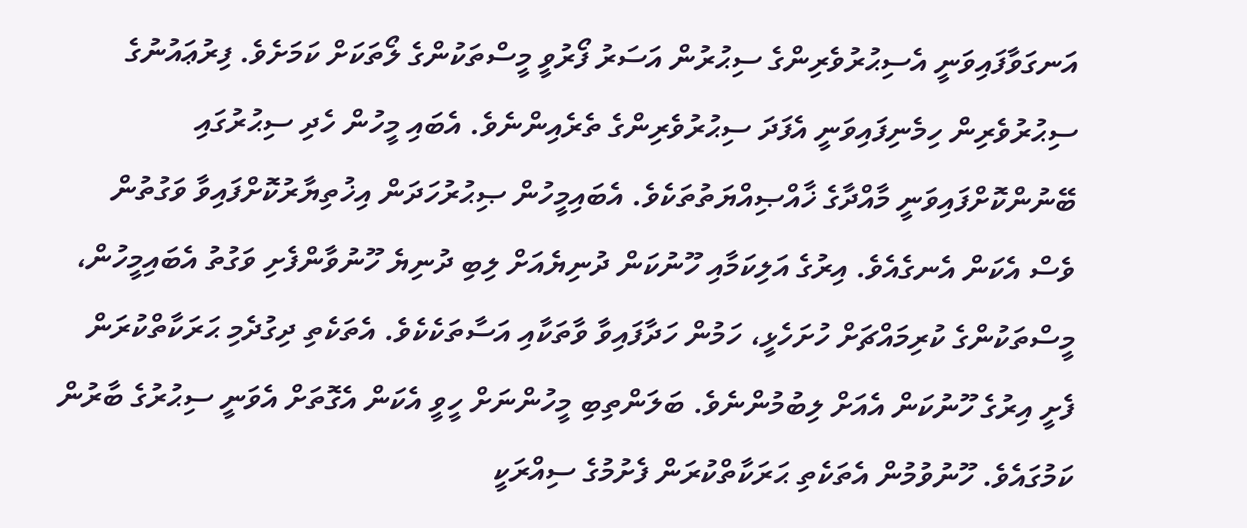އަނގަވާފައިވަނީ އެސިޙުރުވެރިންގެ ސިޙުރުން އަސަރު ފޯރުވީ މީސްތަކުންގެ ލޯތަކަށް ކަމަށެވެ. ފިރުޢައުނުގެ ސިޙުރުވެރިން ހިމެނިފައިވަނީ އެފަދަ ސިޙުރުވެރިންގެ ތެރެއިންނެވެ. އެބައި މީހުން ހެދި ސިޙުރުގައި ބޭނުންކޮށްފައިވަނީ މާއްދާގެ ޚާއްޞިއްޔަތުތަކެވެ. އެބައިމީހުން ޞިޙުރުހަދަން އިޚުތިޔާރުކޮށްފައިވާ ވަގުތުން ވެސް އެކަން އެނގެއެވެ. އިރުގެ އަލިކަމާއި ހޫނުކަން ދުނިޔެއަށް ލިބި ދުނިޔެ ހޫނުވާންފެށި ވަގުތު އެބައިމީހުން، މީސްތަކުންގެ ކުރިމައްޗަށް ހުށަހެޅީ، ހަމުން ހަދާފައިވާ ވާތަކާއި އަސާތަކެކެވެ. އެތަކެތި ދިގުދެމި ޙަރަކާތްކުރަން ފެށީ އިރުގެ ހޫނުކަން އެއަށް ލިބުމުންނެވެ. ބަލަންތިބި މީހުންނަށް ހީވީ އެކަން އެގޮތަށް އެވަނީ ސިޙުރުގެ ބާރުން ކަމުގައެވެ. ހޫނުވުމުން އެތަކެތި ޙަރަކާތްކުރަން ފެށުމުގެ ސިއްރަކީ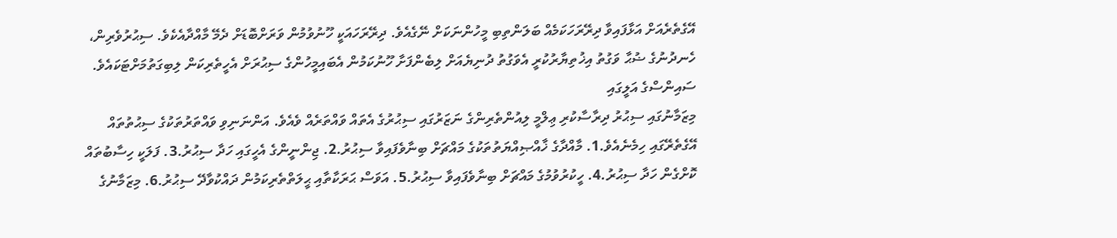އޭގެތެރެއަށް އަޅާފައިވާ ދިރޭރަހަކަމެއް ބަލަންތިބި މީހުންނަކަށް ނޭގެއެވެ. ދިރޭރަހައަކީ ހޫނުވުމުން ވަރަށްބޮޑަށް ދެމޭ މާއްދާއެކެވެ. ސިޙުރުވެރިން، ހެނދުނުގެ ޟުޙާ ވަގުތު އިޚުތިޔާރުކުރީ އެވަގުތު ދުނިޔެއަށް ލިބެންފަށާ ހޫނުކަމުން އެބައިމީހުންގެ ސިޙުރަށް އެހީތެރިކަން ލިބިގަތުމަށްޓަކައެވެ.
ސައިންސްގެ އަލީގައި
މިޒަމާނުގައި ސިޙުރު ދިރާސާކުރި ޢިލްމީ ލިއުންތެރިންގެ ނަޒަރުގައި ސިޙުރުގެ އެތައް ވައްތަރެއް ވެއެވެ. އަންނަނިވި ވައްތަރުތަކުގެ ސިޙުތުތައް އޭގެތެރޭގައި ހިމެނެއެވެ.1. މާއްދާގެ ޚާއްޞިއްޔަތުތަކުގެ މައްޗަށް ބިނާވެފައިވާ ސިޙުރު.2. ޖިންނީންގެ އެހީގައި ހަދާ ސިޙުރު.3. ފަލަކީ ހިސާބުތައް ކޮށްގެން ހަދާ ސިޙުރު.4. ހީކުރުވުމުގެ މައްޗަށް ބިނާވެފައިވާ ސިޙުރު.5. އަވަސް ޙަރަކާތާއި ޙީލަތްތެރިކަމުން ދައްކުވާދޭ ސިޙުރު.6. މިޒަމާނުގެ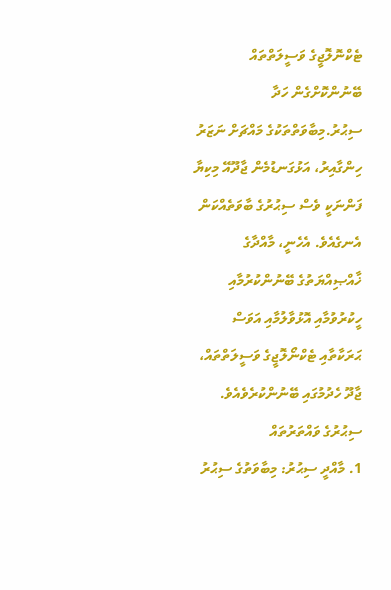ޓެކްނޮލޮޖީގެ ވަސީލަތްތައް ބޭނުންކޮށްގެން ހަދާ ސިޙުރު.މިބާވަތްތަކުގެ މައްޗަށް ނަޒަރު ހިންގާއިރު، އަޅުގަނޑުމެން ޖާދޫއޭ މިކިޔާ ފަންނަކީ ވެސް ސިޙުރުގެ ބާވަތެއްކަން އެނގެއެވެ. އެހެނީ، މާއްދާގެ ޚާއްޞިއްޔަތުގެ ބޭނުންކުރުމާއި ހީކުރުވުމާއި އޮޅުވާލުމާއި އަވަސް ޙަރަކާތާއި ޓެކްނޯލޮޖީގެ ވަސީލަތްތައް، ޖާދޫ ހެދުމުގައި ބޭނުންކުރެވެއެވެ.
ސިޙުރުގެ ވައްތަރުތައް
1. މާއްދީ ސިޙުރު: މިބާވަތުގެ ސިޙުރު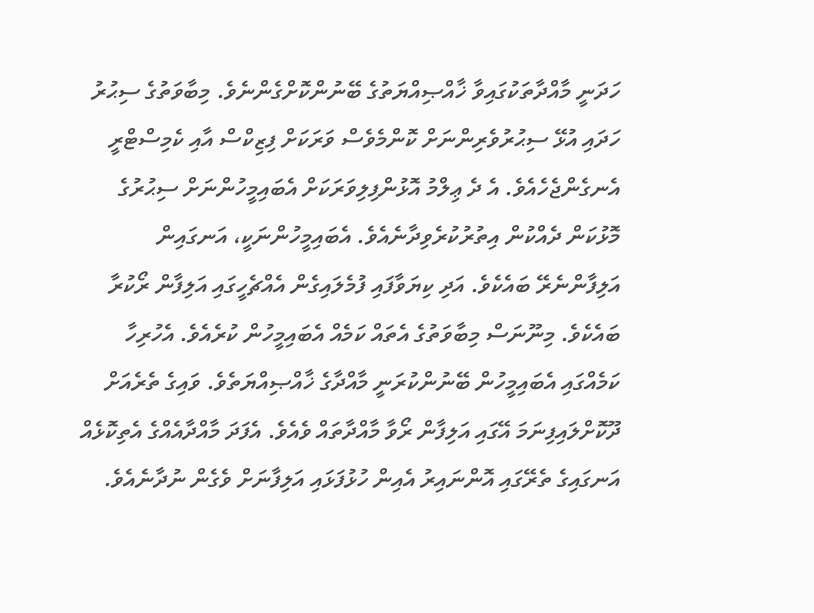ހަދަނީ މާއްދާތަކުގައިވާ ޚާއްޞިއްޔަތުގެ ބޭނުންކޮށްގެންނެވެ. މިބާވަތުގެ ސިޙުރު ހަދައި އުޅޭ ސިޙުރުވެރިންނަށް ކޮންމެވެސް ވަރަކަށް ފިޒިކްސް އާއި ކެމިސްޓްރީ އެނގެންޖެހެއެވެ. އެ ދެ ޢިލްމު އޮޅުންފިލިވަރަކަށް އެބައިމީހުންނަށް ސިޙުރުގެ މޮޅުކަން ދެއްކުން އިތުރުކުރެވިދާނެއެވެ. އެބައިމީހުންނަކީ، އަނގައިން އަލިފާންނެރޭ ބައެކެވެ. އަދި ކިޔަވާފައި ފުމެލައިގެން އެއްޗެހީގައި އަލިފާން ރޯކުރާ ބައެކެވެ. މިނޫނަސް މިބާވަތުގެ އެތައް ކަމެއް އެބައިމީހުން ކުރެއެވެ. އެހުރިހާ ކަމެއްގައި އެބައިމީހުން ބޭނުންކުރަނީ މާއްދާގެ ޚާއްޞިއްޔަތެވެ. ވައިގެ ތެރެއަށް ދޫކޮށްލައިފިނަމަ އޭގައި އަލިފާން ރޯވާ މާއްދާތައް ވެއެވެ. އެފަދަ މާއްދާއެއްގެ އެތިކޮޅެއް އަނގައިގެ ތެރޭގައި އޮންނައިރު އެއިން ހުޅުފަޅައި އަލިފާނަށް ވެގެން ނުދާނެއެވެ.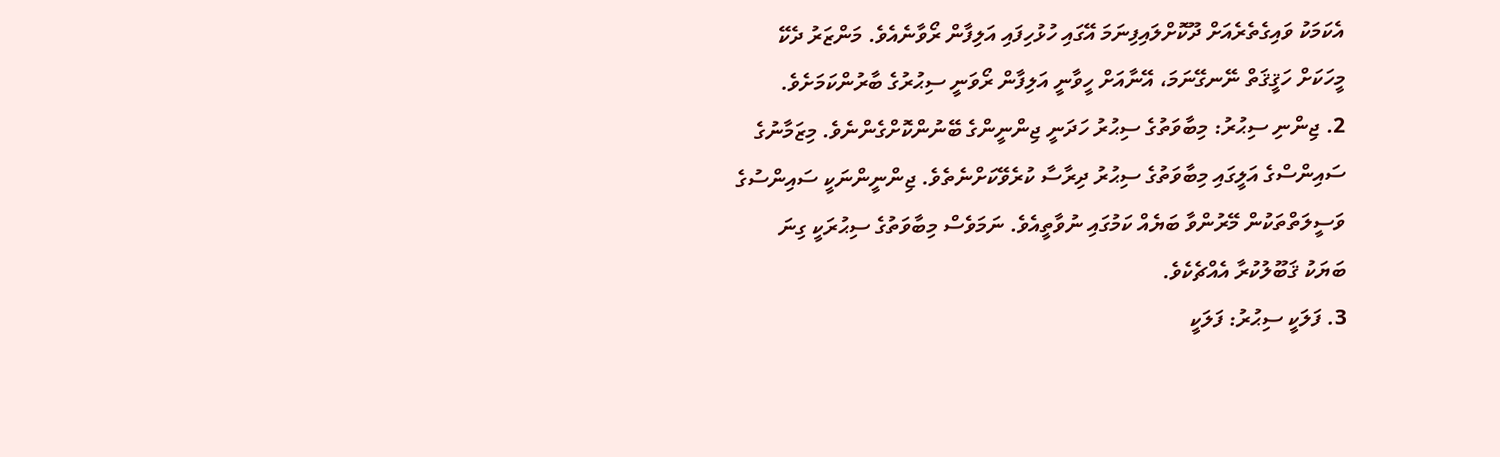އެކަމަކު ވައިގެތެރެއަށް ދޫކޮށްލައިފިނަމަ އޭގައި ހުޅުހިފައި އަލިފާން ރޯވާނެއެވެ. މަންޒަރު ދެކޭ މީހަކަށް ހަޤީޤަތް ނޭނގޭނަމަ، އޭނާއަށް ހީވާނީ އަލިފާން ރޯވަނީ ސިޙުރުގެ ބާރުންކަމަށެވެ.
2. ޖިންނި ސިޙުރު: މިބާވަތުގެ ސިޙުރު ހަދަނީ ޖިންނީންގެ ބޭނުންކޮށްގެންނެވެ. މިޒަމާނުގެ ސައިންސްގެ އަލީގައި މިބާވަތުގެ ސިޙުރު ދިރާސާ ކުރެވޭކަށްނެތެވެ. ޖިންނީންނަކީ ސައިންސުގެ ވަސީލަތްތަކުން މޭރުންވާ ބަޔެއް ކަމުގައި ނުވާތީއެވެ. ނަމަވެސް މިބާވަތުގެ ސިޙުރަކީ ގިނަ ބަޔަކު ޤަބޫލުކުރާ އެއްޗެކެވެ.
3. ފަލަކީ ސިޙުރު: ފަލަކީ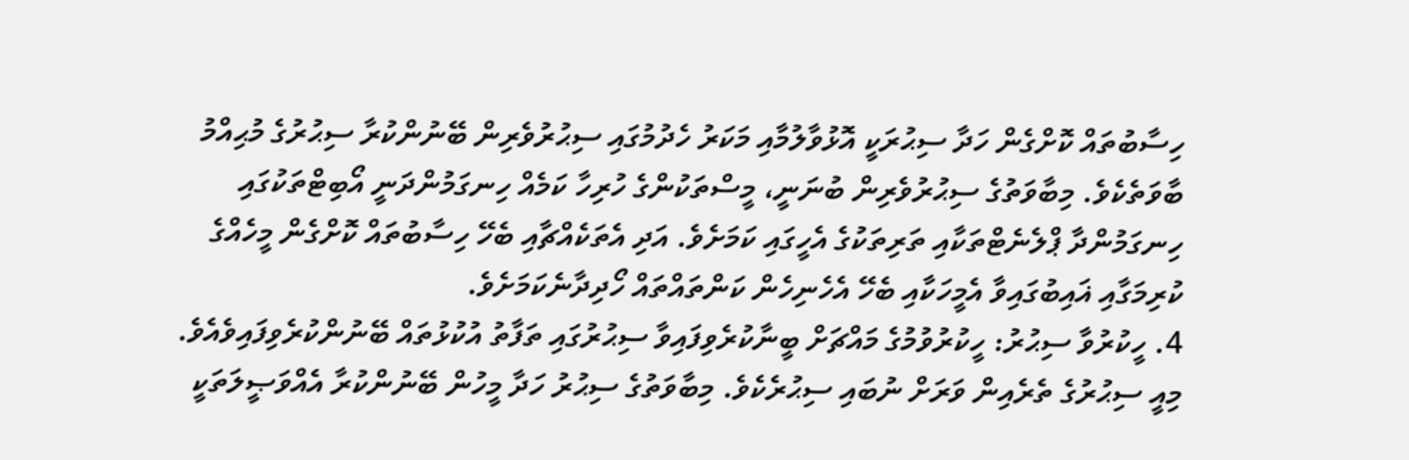ހިސާބުތައް ކޮށްގެން ހަދާ ސިޙުރަކީ އޮޅުވާލުމާއި މަކަރު ހެދުމުގައި ސިޙުރުވެރިން ބޭނުންކުރާ ސިޙުރުގެ މުޙިއްމު ބާވަތެކެވެ. މިބާވަތުގެ ސިޙުރުވެރިން ބުނަނީ، މީސްތަކުންގެ ހުރިހާ ކަމެއް ހިނގަމުންދަނީ އޯބިޓްތަކުގައި ހިނގަމުންދާ ޕްލެނެޓްތަކާއި ތަރިތަކުގެ އެހީގައި ކަމަށެވެ. އަދި އެތަކެއްޗާއި ބެހޭ ހިސާބުތައް ކޮށްގެން މީހެއްގެ ކުރިމަގާއި ޣައިބުގައިވާ އެމީހަކާއި ބެހޭ އެހެނިހެން ކަންތައްތައް ހޯދިދާނެކަމަށެވެ.
4. ހީކުރުވާ ސިޙުރު: ހީކުރުވުމުގެ މައްޗަށް ބީނާކުރެވިފައިވާ ސިޙުރުގައި ތަފާތު އުކުޅުތައް ބޭނުންކުރެވިފައިވެއެވެ. މިއީ ސިޙުރުގެ ތެރެއިން ވަރަށް ނުބައި ސިޙުރެކެވެ. މިބާވަތުގެ ސިޙުރު ހަދާ މީހުން ބޭނުންކުރާ އެއްވަޞީލަތަކީ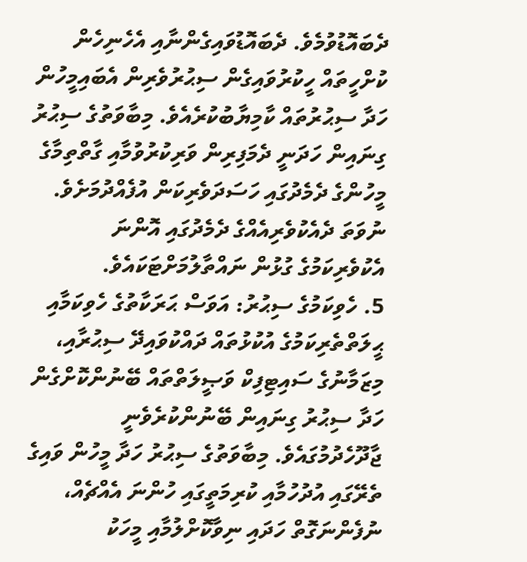ދެބައޮޑުވުމެވެ. ދެބައޮޑުވައިގެންނާއި އެހެނިހެން ކުށްހީތައް ހީކުރުވައިގެން ސިޙުރުވެރިން އެބައިމީހުން ހަދާ ސިޙުރުތައް ކާމިޔާބުކުރެއެވެ. މިބާވަތުގެ ސިޙުރު ގިނައިން ހަދަނީ ދެމަފިރިން ވަރިކުރުވުމާއި ގާތްތިމާގެ މީހުންގެ ދެމެދުގައި ހަސަދަވެރިކަން އުފެއްދުމަށެވެ. ނުވަތަ ދެއެކުވެރިއެއްގެ ދެމެދުގައި އޮންނަ އެކުވެރިކަމުގެ ގުޅުން ނައްތާލުމަށްޓަކައެވެ.
5. ހެވިކަމުގެ ސިޙުރު: އަވަސް ޙަރަކާތުގެ ހެވިކަމާއި ޙީލަތްތެރިކަމުގެ އުކުޅުތައް ދައްކުވައިދޭ ސިޙުރާއި، މިޒަމާނުގެ ސައިޓިފިކް ވަޞީލަތްތައް ބޭނުންކޮށްގެން ހަދާ ސިޙުރު ގިނައިން ބޭނުންކުރެވެނީ ޖާދޫހެދުމުގައެވެ. މިބާވަތުގެ ސިޙުރު ހަދާ މީހުން ވައިގެ ތެރޭގައި އުދުހުމާއި ކުރިމަތީގައި ހުންނަ އެއްޗެއް، ނުފެންނަގޮތް ހަދައި ނިވާކޮށްލުމާއި މީހަކު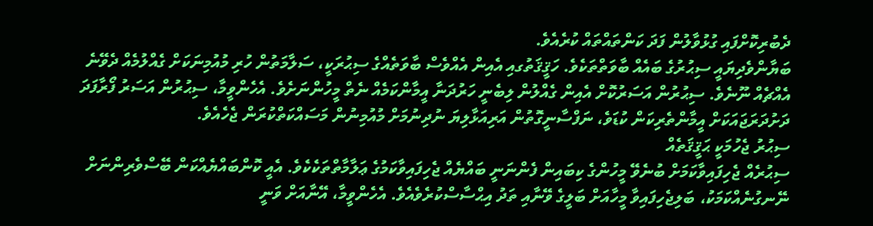ދެބުރިކޮށްފައި ގުޅުވާލުން ފަދަ ކަންތައްތައް ކުރެއެވެ.
ބަޔާންވެދިޔައީ ސިޙުރުގެ ބައެއް ބާވަތްތަކެވެ. ހަޤީޤަތުގއި އެއިން އެއްވެސް ބާވަތެއްގެ ސިޙުރަކީ، ސަލާމަތުން ހުރި މުއުމިނަކަށް ގެއްލުމެއް ދެވޭނެ އެއްޗެއް ނޫނެވެ. ސިޙުރުން އަސަރުކޮށް އެއިން ގެއްލުން ލިބެނީ ހަރުދަނާ އީމާންކަމެއް ނެތް މީހުންނަށެވެ. އެހެންވީމާ، ސިޙުރުން އަސަރު ފޯރާފަދަ ދަށުދަރަޖައަކަށް އީމާންތެރިކަން ކުޑަވެ، ނަފްސާނީގޮތުން އަރިއަޅާލިޔަ ނުދިނުމަށް މުއުމިނުން މަސައްކަތްކުރަން ޖެހެއެވެ.
ސިޙުރު ޖެހުމަކީ ޙަޤީޤަތެއް
ސިޙުރެއް ޖެހިފައިވާކަމަށް ބުނެވޭ މީހުންގެ ކިބައިން ފެންނަނީ ބައްޔެއް ޖެހިފައިވާކަމުގެ ޢަލާމާތްތަކެކެވެ. އެއީ ކޮންބައްޔެއްކަން ބޭސްވެރިންނަށް ނޭނގުނެއްކަމަކު، ބަލިޖެހިފައިވާ މީހާއަށް ބަލީގެ ވޭނާއި ތަދު އިޙްސާސްކުރެވެއެވެ. އެހެންވީމާ، އޭނާއަށް ވަނީ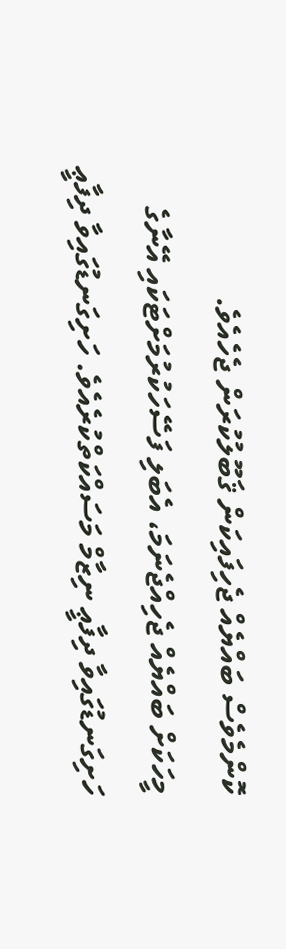ކޮންމެވެސް ބައްޔެއް ޖެހިފައިކަން ޤަބޫލުކުރަން ޖެހެއެވެ.
މީހަކަށް ބައްޔެއް ޖެހިއްޖެނަމަ، އެބަލި ފަސޭހަކުރުމަށްޓަކައި އޭނާގެ ހަށިގަނޑުގައިވާ ދިފާޢީ ނިޒާމް މަސައްކަތްކުރެއެވެ. ހަށިގަނޑުގައިވާ ދިފާޢީ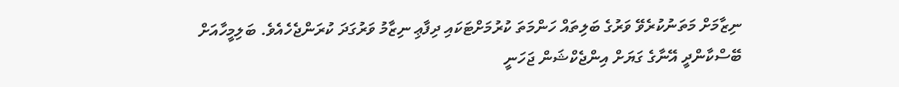ނިޒާމަށް މަތަނުކުރެވޭ ވަރުގެ ބަލިތައް ހަންމަތަ ކުރުމަށްޓަކައި ދިފާޢި ނިޒާމު ވަރުގަދަ ކުރަންޖެހެއެވެ. ބަލިމީހާއަށް ބޭސްކާންދީ އޭނާގެ ގަޔަށް އިންޖެކްޝަން ޖަހަނީ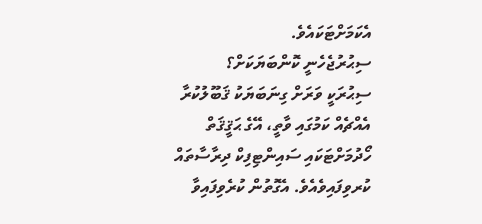އެކަމަށްޓަކައެވެ.
ސިޙުރުޖެހެނީ ކޮންބަޔަކަށް؟
ސިޙުރަކީ ވަރަށް ގިނަބަޔަކު ޤަބޫލުކުރާ އެއްޗެއް ކަމުގައި ވާތީ، އޭގެ ޙަޤީޤަތް ހޯދުމަށްޓަކައި ސައިންޓިފިކް ދިރާސާތައް ކުރވިފައިވެއެވެ. އެގޮތުން ކުރެވިފައިވާ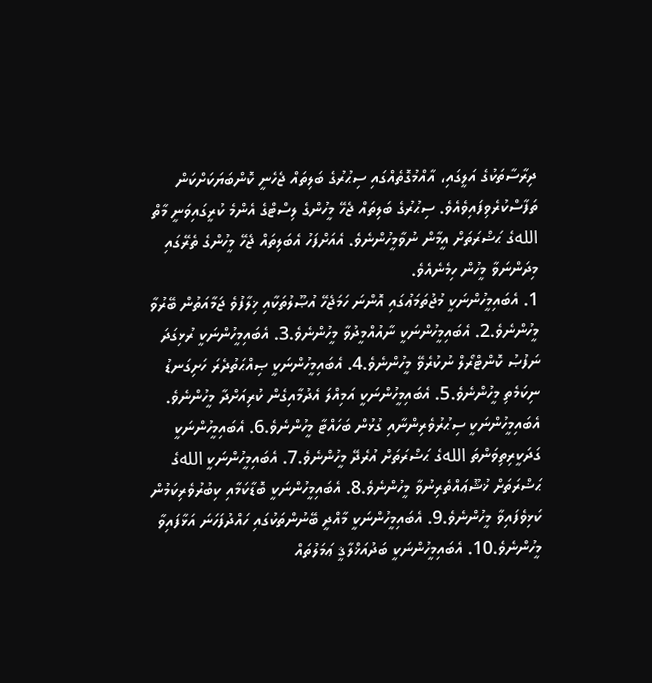ދިރާސާތަކުގެ އަލީގައި، އާއްމުގޮތެއްގައި ސިޙުރުގެ ބަލިތައް ޖެހެނީ ކޮންބަޔަކަށްކަން ތަފާސްކުރެވިފައިވެއެވެ. ސިޙުރުގެ ބަލިތައް ޖެހޭ މީހުންގެ ލިސްޓްގެ އެންމެ ކުރީގައިވަނީ މާތް اللهގެ ޙަޟްރަތަށް އީމާން ނުވާމީހުންނެވެ. އެއަށްފަހު އެބަލިތައް ޖެހޭ މީހުންގެ ތެރޭގައި މިދަންނަވާ މީހުން ހިމެނެއެވެ.
1. އެބައިމީހުންނަކީ މުޖުތަމަޢުގައި އޮންނަ ހަމަޖެހޭ އުޞޫލުތަކާއި ޚިލާފުވެ ޖަމާއަތުން ބޭރުވާ މީހުންނެވެ.2. އެބައިމީހުންނަކީ ނާއުއްމީދުވާ މީހުންނެވެ.3. އެބައިމީހުންނަކީ ރުޅިގަދަ ނަފުޞު ކޮންޓްރޯލް ނުކުރެވޭ މީހުންނެވެ.4. އެބައިމީހުންނަކީ ޞިއްޙަތުދެރަ ހަށިގަނޑު ނިކަމެތި މީހުންނެވެ.5. އެބައިމީހުންނަކީ އަމިއްލަ އެދުމާއިގެން ކުރިއަށްދާ މީހުންނެވެ. އެބައިމީހުންނަކީ ސިޙުރުވެރިންނާއި ގުޅުން ބަހައްޓާ މީހުންނެވެ.6. އެބައިމީހުންނަކީ ގަދަކީރިތިވަންތަ اللهގެ ޙަޟްރަތަށް އުރެދޭ މީހުންނެވެ.7. އެބައިމީހުންނަކީ اللهގެ ޙަޟްރަތަށް ޚުޝޫޢައްތެރިނުވާ މީހުންނެވެ.8. އެބައިމީހުންނަކީ ބޮޑާކަމާއި ކިބުރުވެރިކަމުން ކަޅިވެފައިވާ މީހުންނެވެ.9. އެބައިމީހުންނަކީ މާއްދީ ބޭނުންތަކުގައި ހައްދުފަހަނަ އަޅާފައިވާ މީހުންނެވެ.10. އެބައިމީހުންނަކީ ބަދުއަޚްލާޤީ ޢަމަލުތައް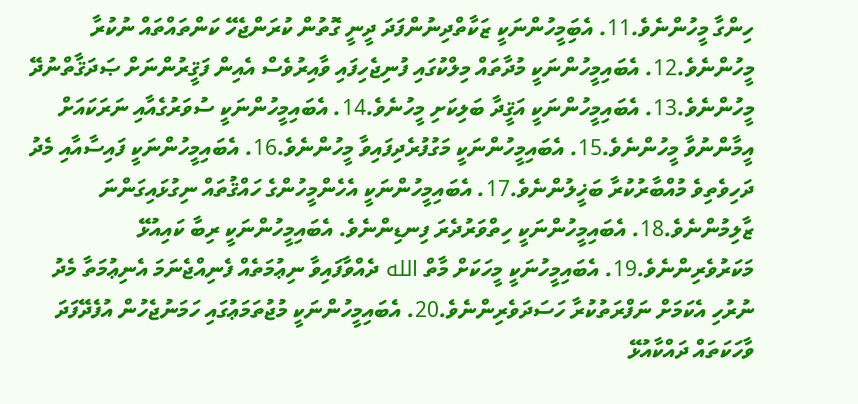ހިންގާ މީހުންނެވެ.11. އެބަިމީހުންނަކީ ޒަކާތްދިނުންފަދަ ދީނީ ގޮތުން ކުރަންޖެހޭ ކަންތައްތައް ނުކުރާ މީހުންނެވެ.12. އެބައިމީހުންނަކީ މުދާތައް މިލްކުގައި ފުނިޖެހިފައި ވާއިރުވެސް އެއިން ފަޤީރުންނަށް ޞަދަޤާތްނުދޭ މީހުންނެވެ.13. އެބައިމީހުންނަކީ އަޤީދާ ބަލިކަށި މީހުނެވެ.14. އެބައިމީހުންނަކީ ސުވަރުގެއާއި ނަރަކައަށް އީމާންނުވާ މީހުންނެވެ.15. އެބައިމީހުންނަކީ މަގުފުރެދިފައިވާ މީހުންނެވެ.16. އެބައިމީހުންނަކީ ފައިސާއާއި މެދު ދަހިވެތިވެ މުއްބާރުކުރާ ބަޚީލުންނެވެ.17. އެބައިމީހުންނަކީ އެހެންމީހުންގެ ހައްޤުތައް ނިގުޅައިގަންނަ ޒާލިމުންނެވެ.18. އެބައިމީހުންނަކީ ހިތްވަރުދެރަ ފިނޑިންނެވެ. އެބައިމީހުންނަކީ ރިބާ ކައިއުޅޭ މަކަރުވެރިންނެވެ.19. އެބައިމީހުނަކީ މީހަކަށް މާތް الله ދެއްވާފައިވާ ނިޢުމަތެއް ފެނިއްޖެނަމަ އެނިޢުމަތާ މެދު ނުރުހި އެކަމަށް ނަފްރަތުކުރާ ހަސަދަވެރިންނެވެ.20. އެބައިމީހުންނަކީ މުޖުތަމަޢުގައި ހަމަނުޖެހުން އުފެދޭފަދަ ވާހަކަތައް ދައްކާއުޅޭ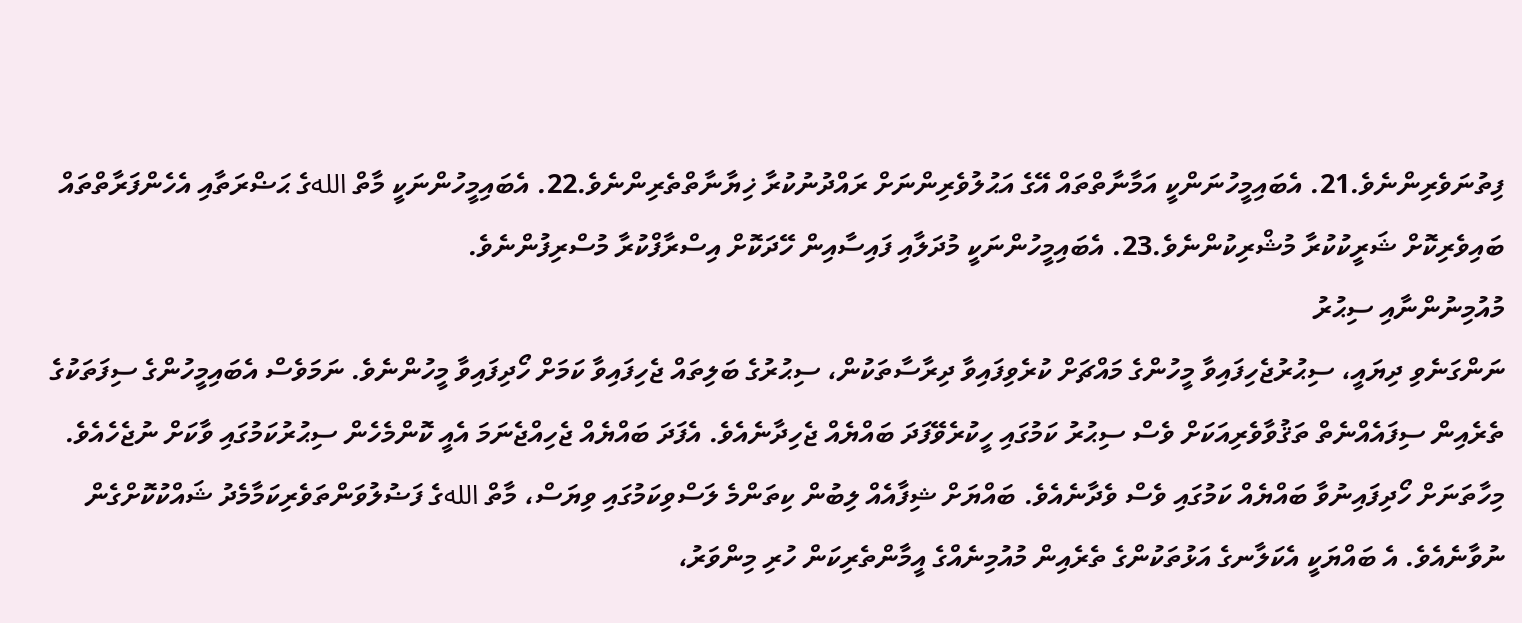ފިތުނަވެރިންނެވެ.21. އެބައިމީހުނަންކީ އަމާނާތްތައް އޭގެ އަޙުލުވެރިންނަށް ރައްދުނުކުރާ ޚިޔާނާތްތެރިންނެވެ.22. އެބައިމީހުންނަކީ މާތް اللهގެ ޙަޟްރަތާއި އެހެންފަރާތްތައް ބައިވެރިކޮށް ޝަރީކުކުރާ މުޝްރިކުންނެވެ.23. އެބައިމީހުންނަކީ މުދަލާއި ފައިސާއިން ހޭދަކޮށް އިސްރާފްކުރާ މުސްރިފުންނެވެ.
މުއުމިނުންނާއި ސިޙުރު
ނަންގަނެވި ދިޔައީ، ސިޙުރުޖެހިފައިވާ މީހުންގެ މައްޗަށް ކުރެވިފައިވާ ދިރާސާތަކުން، ސިޙުރުގެ ބަލިތައް ޖެހިފައިވާ ކަމަށް ހޯދިފައިވާ މީހުންނެވެ. ނަމަވެސް އެބައިމީހުންގެ ސިފަތަކުގެ ތެރެއިން ސިފައެއްނެތް ތަޤުވާވެރިއަކަށް ވެސް ސިޙުރު ކަމުގައި ހީކުރެވޭފަދަ ބައްޔެއް ޖެހިދާނެއެވެ. އެފަދަ ބައްޔެއް ޖެހިއްޖެނަމަ އެއީ ކޮންމެހެން ސިޙުރުކަމުގައި ވާކަށް ނުޖެހެއެވެ. މިހާތަނަށް ހޯދިފައިނުވާ ބައްޔެއް ކަމުގައި ވެސް ވެދާނެއެވެ. ބައްޔަށް ޝިފާއެއް ލިބުން ކިތަންމެ ލަސްވިކަމުގައި ވިޔަސް، މާތް اللهގެ ފަޟުލުވަންތަވެރިކަމާމެދު ޝައްކުކޮށްގެން ނުވާނެއެވެ. އެ ބައްޔަކީ އެކަލާނގެ އަޅުތަކުންގެ ތެރެއިން މުއުމިނެއްގެ އީމާންތެރިކަން ހުރި މިންވަރު،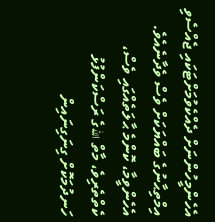އެހެންމީހުންނަށް ދެއްކެވުމަށްޓަކައި ޖެއްސެވި އިމްތިޙާނުގެ ބައްޔަކަށް ވެސް ވެދާނެއެވެ. އެހެންވީމާ، ކޮންމެ ޙާލަތެއްގައި ވެސް، ކެތްތެރިވެ، މާތް اللهގެ ރަސްކަންފުޅު ހަނދުމަކޮށް ގިނަގިނައިން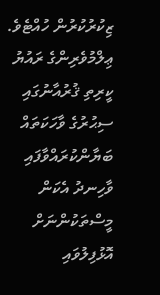ޒިކުރުކުރުން ހުއްޓެވެ.
ޢިލްމުވެރިންގެ ރައުޔު
ކީރިތި ޤުރުއާނުގައި ސިޙުރުގެ ވާހަކަތައް ބަޔާންކުރައްވާފައި ވާހިނދު އެކަން މީސްތަކުންނަށް އޮޅުފިލުވައި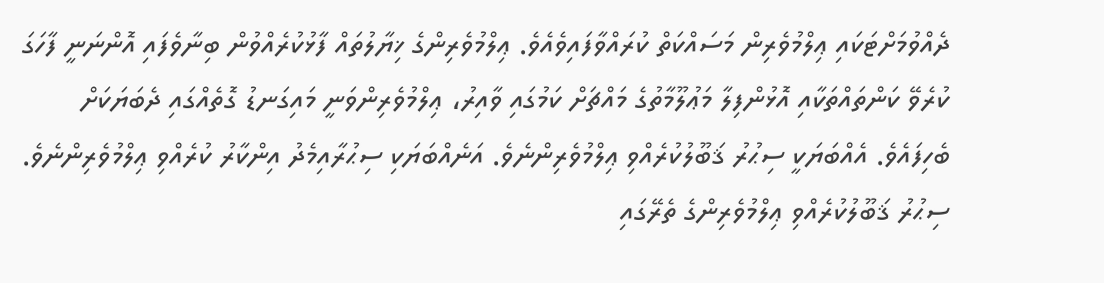ދެއްވުމަށްޓަކައި ޢިލްމުވެރިން މަސައްކަތް ކުރައްވާފައިވެއެވެ. ޢިލްމުވެރިންގެ ޚިޔާލުތައް ފާޅުކުރެއްވުން ބިނާވެފައި އޮންނަނީ ފާހަގަ ކުރެވޭ ކަންތައްތަކާއި އޮޅުންފިލާ މަޢުލޫމާތުގެ މައްޗަށް ކަމުގައި ވާއިރު، ޢިލްމުވެރިންވަނީ މައިގަނޑު ގޮތެއްގައި ދެބަޔަކަށް ބެހިފައެވެ. އެއްބަޔަކީ ސިޙުރު ޤަބޫލުކުރެއްވި ޢިލްމުވެރިންނެވެ. އަނެއްބަޔަކި ސިޙުރާއިމެދު އިންކާރު ކުރެއްވި ޢިލްމުވެރިންނެވެ.
ސިޙުރު ޤަބޫލުކުރެއްވި ޢިލްމުވެރިންގެ ތެރޭގައި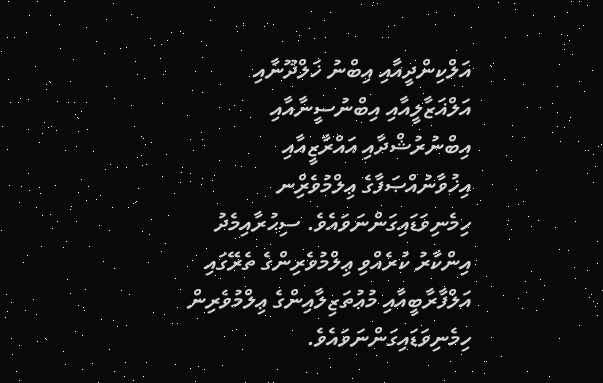އަލްކިންދީއާއި އިބްނު ޚަލްދޫނާއި އަލްޣަޒާލީއާއި އިބްނުސީނާއާއި އިބްނުރުޝްދާއި އައްރާޒީއާއި އިޚުވާނުއްޞަފާގެ ޢިލްމުވެރިްނ ހިމެނިވަޑައިގަންނަވައެވެ. ސިޙުރާއިމެދު އިންކާރު ކުރެއްވި ޢިލްމުވެރިންގެ ތެރޭގައި އަލްފާރާބީއާއި މުޢުތަޒިލާއިންގެ ޢިލްމުވެރިން ހިމެނިވަޑައިގަންނަވައެވެ.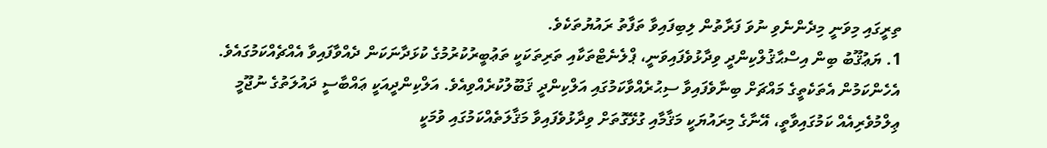ތިރީގައި މިވަނީ މިދެންނެވި ނުވަ ފަރާތުން ލިބިފައިވާ ތަފާތު ރައުޔުތަކެވެ.
1. ޔަޢުޤޫބު ބިން އިސްޙާޤުލްކިންދީ ވިދާޅުވެފައިވަނީ، ޕްލެނެޓްތަކާއި ތަރިތަކަކީ ތަޢުބީރުކުރުމުގެ ކުޅަދާނަކަން ދެއްވާފައިވާ އެއްޗެއްކަމުގައެވެ. އެހެންކަމުން އެތަކެތީގެ މައްޗަށް ބިނާވެފައިވާ ސިޙުރެއްވާކަމުގައި އަލްކިންދީ ޤަބޫލުކުރެއްވިއެވެ. އަލްކިންދީއަކީ ޢައްބާސީ ދައުލަތުގެ ނުޖޫމީ ޢިލްމުވެރިއެއް ކަމުގައިވާތީ، އޭނާގެ މިރައުޔަކީ މަޤާމާއި ގުޅޭގޮތަށް ވިދާޅުވެފައިވާ މަޤާލަތެއްކަމުގައި ވުމަކީ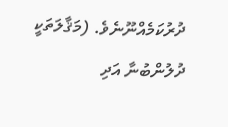ދުރުކަމެއްނޫނެވެ. (މަޤާލަތަކީ ދުލުންބުނާ އަދި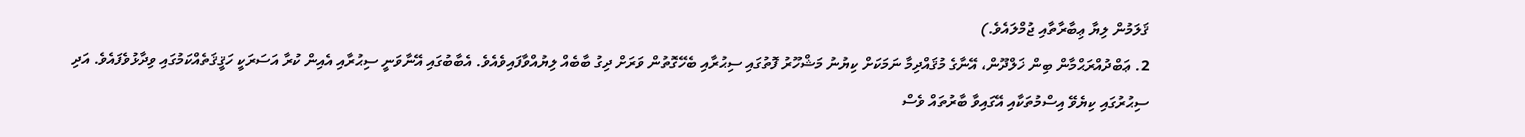ޤަލަމުން ލިޔާ ޢިބާރާތާއި ޖުމްލައެވެ.)
2. ޢަބްދުއްރަޙްމާން ބިން ޚަލްދޫން، އޭނާގެ މުޤައްދިމާ ނަމަކަށް ކިޔުނު މަޝްހޫރު ފޮތުގައި ސިޙުރާއި ބެހޭގޮތުން ވަރަށް ދިގު ބާބެއް ލިޔުއްވާފައިވެއެވެ. އެބާބުގައި އޭނާވަނީ ސިޙުރާއި އެއިން ކުރާ އަސަރަކީ ހަޤީޤަތެއްކަމުގައި ވިދާޅުވެފައެވެ. އަދި ސިޙުރުގައި ކިޔެވޭ އިސްމުތަކާއި އޭގައިވާ ބާރުތައް ވެސް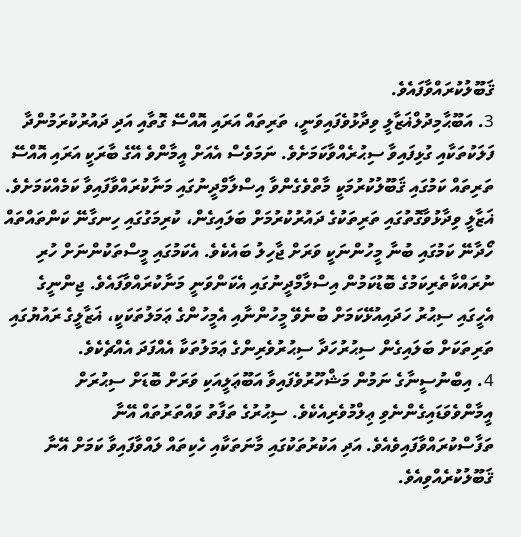ޤަބޫލުކުރައްވާފައެވެ.
3. އަބޫޙާމިދުލްޣަޒާލީ ވިދާޅުވެފައިވަނީ، ތަރިތައް އަރައި އޮއްސޭ ގޮތާއި އަދި ދައުރުކުރަމުންދާ ފަލަކުތަކާއި ގުޅިފައިވާ ސިޙުރެއްވާކަމަށެވެ. ނަމަވެސް އެއަށް އީމާންވެ އޭގެ ބާރަކީ އަރައި އޮއްސޭ ތަރިތައް ކަމުގައި ޤަބޫލުކުރުމަކީ މާތްވެގެންވާ އިސްލާމްދީނުގައި މަނާކުރައްވާފައިވާ ކަމެއްކަމަށެވެ. ޣަޒާލީ ވިދާޅުވާގޮތުގައި ތަރިތަކުގެ ދައުރުކުރުމަށް ބަލައިގެން، ކުރިމަގުގައި ހިނގާނޭ ކަންތައްތައް ހޯދާނޭ ކަމުގައި ބުނާ މީހުންނަކީ ވަރަށް ޖާހިލު ބައެކެވެ. އެކަމުގައި މީސްތަކުންނަށް ހުރި ނުރައްކާތެރިކަމުގެ ބޮޑުކަމުން އިސްލާމްދީނުގައި އެކަންވަނީ މަނާކުރައްވާފައެވެ. ޖިންނީގެ އެހީގައި ސިޙުރު ހަދައިއުޅޭކަމަށް ބުނެވޭ މީހުންނާއި އެމީހުންގެ ޢަމަލުތަކަކީ، ޣަޒާލީގެ ރައުޔުގައި ތަރިތަކަށް ބަލައިގެން ސިޙުރުހަދާ ސިޙުރުވެރިންގެ ޢަމަލުތަކާ އެއްފަދަ އެއްޗެކެވެ.
4. އިބްނުސީނާގެ ނަމުން މަޝްހޫރުވެފައިވާ އަބޫޢަލީއަކި ވަރަށް ބޮޑަށް ސިޙުރަށް އީމާންވެވަޑައިގެންނެވި ޢިލްމުވެރިއެކެވެ. ސިޙުރުގެ ތަފާތު ވައްތަރުތައް އޭނާ ތަފާސްކުރައްވާފައިވެއެވެ. އަދި އަކުރުތަކުގައި މާނަތަކާއި ހެކިތައް ލައްވާފައިވާ ކަމަށް އޭނާ ޤަބޫލުކުރެއްވިއެވެ.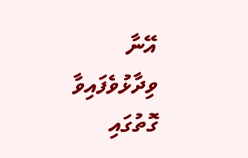އޭނާ ވިދާޅުވެފައިވާ ގޮތުގައި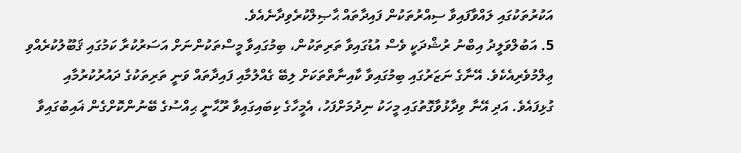އަކުރުތަކުގައި ލައްވާފައިވާ ސިއްރުތަކުން ފައިދާތައް ޙާޞިލްކުރެވިދާނެއެވެ.
5. އަބުލްވަލީދު އިބްނު ރުޝްދަކީ ވެސް އުޑުގައިވާ ތަރިތަކުން، ބިމުގައިވާ މީސްތަކުންނަށް އަސަރުކުރާ ކަމުގައި ޤަބޫލުކުރެއްވި ޢިލްމުވެރިއެކެވެ. އޭނާގެ ނަޒަރުގައި ބިމުގައިވާ ކާއިނާތްތަކަށް ލިބޭ ގެއްލުމާއި ފައިދާތައް ވަނީ ތަރިތަކުގެ ދައުރުކުރުމާއި ގުޅިފައެވެ. އަދި އޭނާ ވިދާޅުވާގޮތުގައި މީހަކު ނިދުމަށްފަހު، އެމީހާގެ ކިބައިގައިވާ ރޫޙާނީ ޙިއްސުގެ ބޭނުންކޮށްގެން ޣައިބުގައިވާ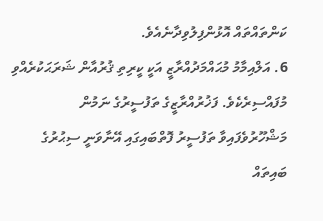ކަންތައްތައް އޮޅުންފިލުވިދާނެއެވެ.
6. އަލްއިމާމު މުޙައްމަދުއްރާޒީ އަކީ ކީރިތި ޤުރުއާން ޝަރަޙަކުރެއްވި މުފައްސިރެކެވެ. ފަޚުރުއްރާޒީގެ ތަފުސީރުގެ ނަމުން މަޝްހޫރުވެފައިވާ ތަފުސީރު ފޮތްބައިގައި އޭނާވަނީ ސިޙުރުގެ ބައިތައް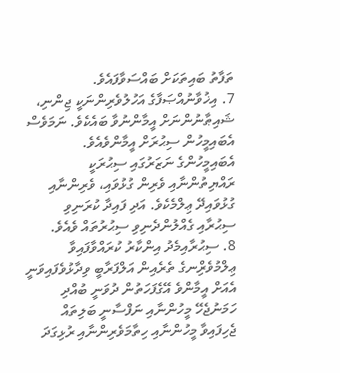ތަފާތު ބައިތަކަށް ބައްސަވާފައެވެ.
7. އިޚުވާނުއްޞަފާގެ އަހުލުވެރިންނަކީ ޖިންނި، ޝައިޠާނުންނަށް އީމާންނުވާ ބައެކެވެ. ނަމަވެސް އެބައިމީހުން ސިޙުރަށް އީމާންވެއެވެ. އެބައިމީހުންގެ ނަޒަރުގައި ސިޙުރަކީ ރައްޔިތުންނާއި ވެރިން ގުޅުވައި، ވެރިންނާއި ގުޅުވައިދޭ ޢިލްމެކެވެ. އަދި ފައިދާ ކުރަނިވި ސިޙުރާއި ގެއްލުންދެނިވި ސިޙުރުތައް ވެއެވެ.
8. ސިޙުރާއިމެދު އިންކާރު ކުރައްވާފައިވާ ޢިލްމުވެރިްނގެ ތެރެއިން އަލްފަރާބީ ވިދާޅުވެފައިވަނީ އެއަށް އީމާންވެ އޭގެފަހަތުން ދުވަނީ ބުއްދި ހަމަނުޖެހޭ މީހުންނާއި ނަފްސާނީ ބަލިތައް ޖެހިފައިވާ މީހުންނާއި ހިތާމަވެރިންނާއި ރުޅިގަދަ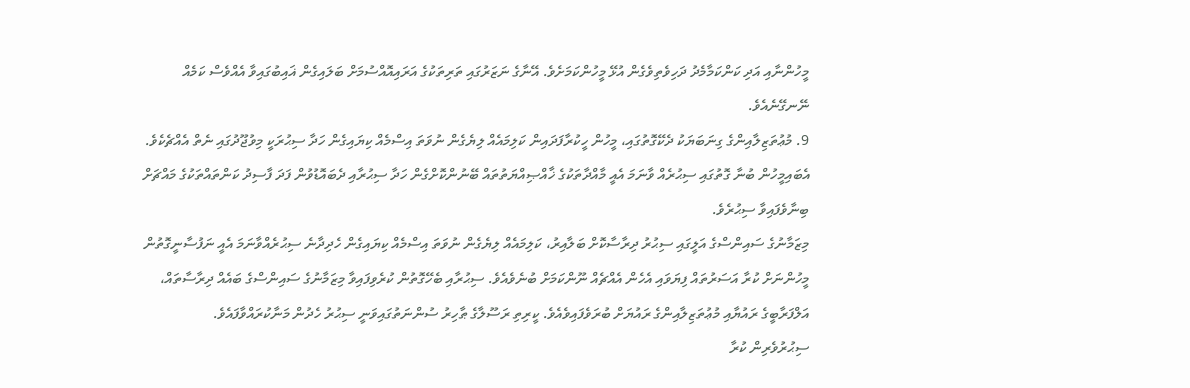މީހުންނާއި އަދި ކަންކަމާމެދު ދަހިވެތިވެގެން އުޅޭ މީހުންކަމަށެވެ. އޭނާގެ ނަޒަރުގައި ތަރިތަކުގެ އަރައިއޮއްސުމަށް ބަލައިގެން ޣައިބުގައިވާ އެއްވެސް ކަމެއް ނޭނގޭނެއެވެ.
9. މުޢުތަޒިލާއިންގެ ގިނަބަޔަކު ދެކޭގޮތުގައި، މީހުން ހީކުރާފަދައިން ކަލިމައެއް ލިޔެގެން ނުވަތަ އިސްމެއް ކިޔައިގެން ހަދާ ސިޙުރަކީ މިވުޖޫދުގައި ނެތް އެއްޗެކެވެ. އެބައިމީހުން ބުނާ ގޮތުގައި ސިޙުރެއް ވާނަމަ އެއީ މާއްދާތަކުގެ ޚާއްޞިއްޔަތުތައް ބޭނުންކޮށްގެން ހަދާ ސިޙުރާއި ދެބައޮޑުވުން ފަދަ ފާސިދު ކަންތައްތަކުގެ މައްޗަށް ބިނާވެފައިވާ ސިޙުރެވެ.
މިޒަމާނުގެ ސައިންސްގެ އަލީގައި ސިޙުރު ދިރާސާކޮށް ބަލާއިރު، ކަލިމައެއް ލިޔެގެން ނުވަތަ އިސްމެއް ކިޔައިގެން ހެދިދާނެ ސިޙުރެއްވާނަމަ އެއީ ނަފުސާނީގޮތުން މީހުންނަށް ކުރާ އަސަރުތައް ފިޔަވައި އެހެން އެއްޗެއް ނޫންކަމަށް ބުނެވެއެވެ. ސިޙުރާއި ބެހޭގޮތުން ކުރެވިފައިވާ މިޒަމާނުގެ ސައިންސްގެ ބައެއް ދިރާސާތައް، އަލްފަރާބީގެ ރައުޔާއި މުޢުތަޒިލާއިންގެ ރައުޔަށް ބުރަވެފައިވެއެވެ. ކީރިތި ރަސޫލާގެ ޠާހިރު ސުންނަތުގައިވަނީ ސިޙުރު ހެދުން މަނާކުރައްވާފައެވެ.
ސިޙުރުވެރިން ކުރާ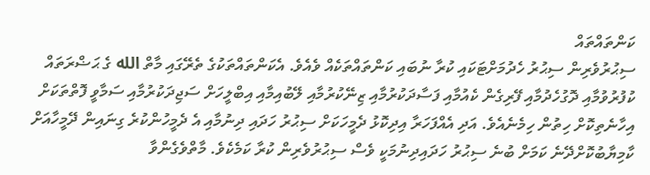ކަންތައްތައް
ސިޙުރުވެރިން ސިޙުރު ހެދުމަށްޓަކައި ކުރާ ނުބައި ކަންތައްތަކެއް ވެއެވެ. އެކަންތައްތަކުގެ ތެރޭގައި މާތް الله ގެ ޙަޟްރަތައް ކުފުރުވުމާއި ދޮގުހެދުމާއި ފޭރިގެން ކެއުމާއި ފަސާދަކުރުމާއި ޒިނޭކުރުމާއި ލޭބުއިމާއި އިބްލީހަށް ސަޖިދަކުރުމާއި ސަމާވީ ފޮތްތަކަށް އިހާނެތިކޮށް ހިތުން ހިމެނެއެވެ. އަދި އެއްފަހަރާ އިދިކޮޅު ދެމީހަކަށް ސިޙުރު ހަދައި ދިނުމާއި އެ ދެމީހުންކުރެ ގިނައިން ދޭމީހާއަށް ކާމިޔާބުކޮށްދޭނެ ކަމަށް ބުނެ ސިޙުރު ހަދައިދިނުމަކީ ވެސް ސިޙުރުވެރިން ކުރާ ކަމެކެވެ. މާތްވެގެންވާ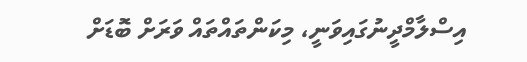އިސްލާމްދީނުގައިވަނީ، މިކަންތައްތައް ވަރަށް ބޮޑަށް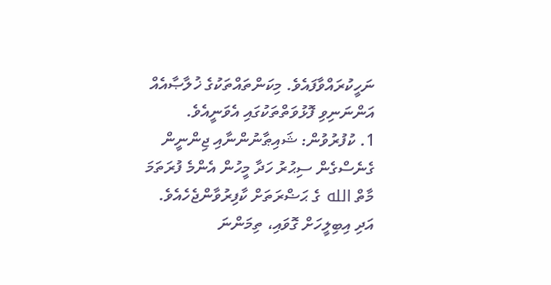ނަހީކުރައްވާފައެވެ. މިކަންތައްތަކުގެ ޚުލާޞާއެއް އަންނަނިވި ފޮޅުވަތްތަކުގައި އެވަނީއެވެ.
1. ކުފުރުވުން: ޝައިޠާނުންނާއި ޖިންނީން ގެނެސްގެން ސިޙުރު ހަދާ މީހުން އެންމެ ފުރަތަމަ މާތް الله ގެ ޙަޟްރަތަށް ކާފިރުވާންޖެހެއެވެ. އަދި އިބިލީހަށް ގޮވައި، ތިމަންނަ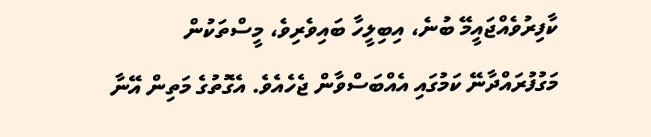ކާފިރުވެއްޖައީމޭ ބުނެ، އިބިލީހާ ބައިވެރިވެ، މީސްތަކުން މަގުފުރައްދާނޭ ކަމުގައި އެއްބަސްވާން ޖެހެއެވެ. އެގޮތުގެ މަތިން އޭނާ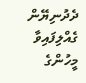ދެދުނިޔޭން ގެއްލިފައިވާ މީހުންގެ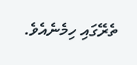ތެރޭގައި ހިމެނެއެވެ.